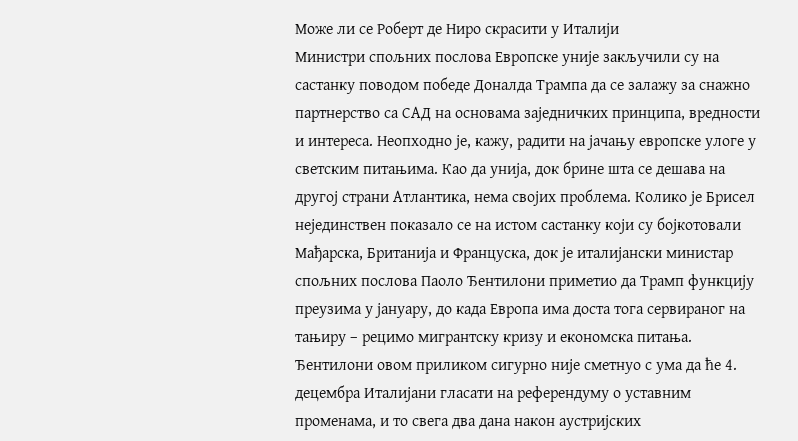Може ли се Роберт де Ниро скрасити у Италији
Министри спољних послова Европске уније закључили су на састанку поводом победе Доналда Трампа да се залажу за снажно партнерство сa САД на основама заједничких принципа, вредности и интереса. Неопходно је, кажу, радити на јачању европске улоге у светским питањима. Као да унија, док брине шта се дешава на другој страни Атлантика, нема својих проблема. Колико је Брисел нејединствен показало се на истом састанку који су бојкотовали Мађарска, Британија и Француска, док је италијански министар спољних послова Паоло Ђентилони приметио да Трамп функцију преузима у јануару, до када Европа има доста тога сервираног на тањиру – рецимо мигрантску кризу и економска питања.
Ђентилони овом приликом сигурно није сметнуо с ума да ће 4. децембра Италијани гласати на референдуму о уставним променама, и то свега два дана након аустријских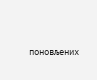поновљених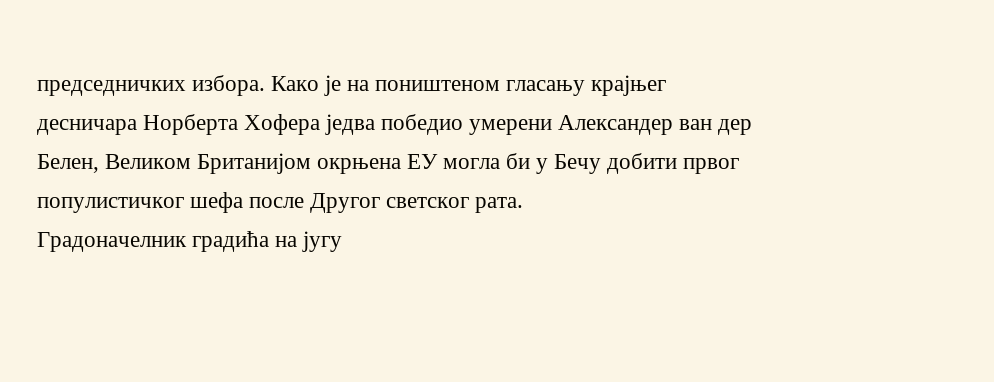председничких избора. Како је на поништеном гласању крајњег десничара Норберта Хофера једва победио умерени Александер ван дер Белен, Великом Британијом окрњена ЕУ могла би у Бечу добити првог популистичког шефа после Другог светског рата.
Градоначелник градића на југу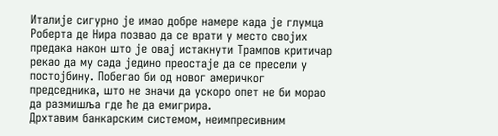Италије сигурно је имао добре намере када је глумца Роберта де Нира позвао да се врати у место својих предака након што је овај истакнути Трампов критичар рекао да му сада једино преостаје да се пресели у постојбину. Побегао би од новог америчког председника, што не значи да ускоро опет не би морао да размишља где ће да емигрира.
Дрхтавим банкарским системом, неимпресивним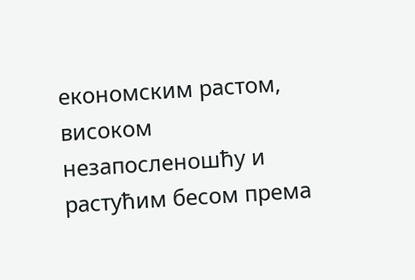економским растом, високом незапосленошћу и растућим бесом према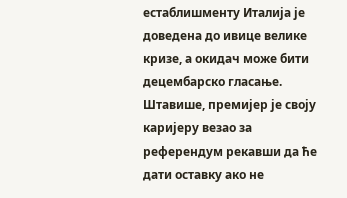естаблишменту Италија је доведена до ивице велике кризе, а окидач може бити децембарско гласање. Штавише, премијер је своју каријеру везао за референдум рекавши да ће дати оставку ако не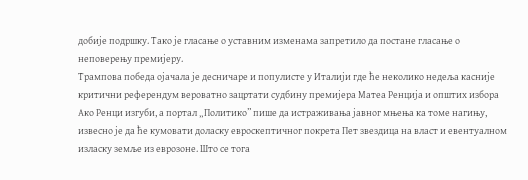добије подршку. Тако је гласање о уставним изменама запретило да постане гласање о неповерењу премијеру.
Трампова победа ојачала је десничаре и популисте у Италији где ће неколико недеља касније критични референдум вероватно зацртати судбину премијера Матеа Ренција и општих избора
Ако Ренци изгуби, а портал „Политико” пише да истраживања јавног мњења ка томе нагињу, извесно је да ће кумовати доласку евроскептичног покрета Пет звездица на власт и евентуалном изласку земље из еврозоне. Што се тога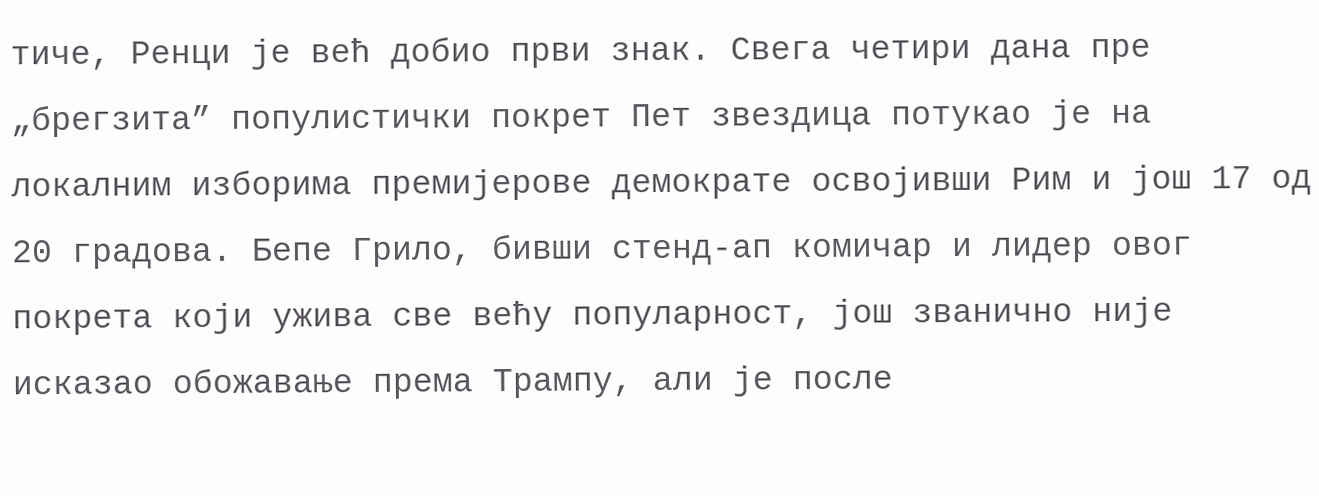тиче, Ренци је већ добио први знак. Свега четири дана пре „брегзита” популистички покрет Пет звездица потукао је на локалним изборима премијерове демократе освојивши Рим и још 17 од 20 градова. Бепе Грило, бивши стенд-ап комичар и лидер овог покрета који ужива све већу популарност, још званично није исказао обожавање према Трампу, али је после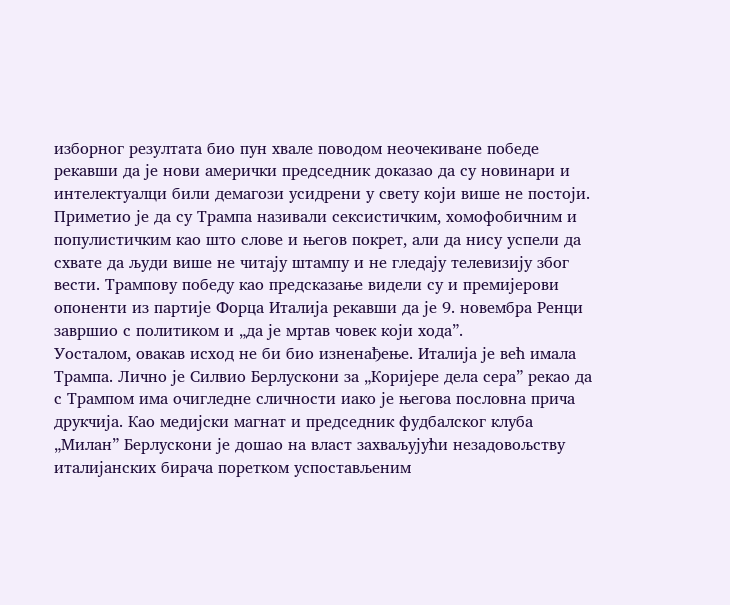изборног резултата био пун хвале поводом неочекиване победе рекавши да је нови амерички председник доказао да су новинари и интелектуалци били демагози усидрени у свету који више не постоји. Приметио је да су Трампа називали сексистичким, хомофобичним и популистичким као што слове и његов покрет, али да нису успели да схвате да људи више не читају штампу и не гледају телевизију због вести. Трампову победу као предсказање видели су и премијерови опоненти из партије Форца Италија рекавши да је 9. новембра Ренци завршио с политиком и „да је мртав човек који хода”.
Уосталом, овакав исход не би био изненађење. Италија је већ имала Трампа. Лично је Силвио Берлускони за „Коријере дела сера” рекао да с Трампом има очигледне сличности иако је његова пословна прича друкчија. Као медијски магнат и председник фудбалског клуба „Милан” Берлускони је дошао на власт захваљујући незадовољству италијанских бирача поретком успостављеним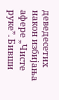деведесетих након избијања афере „Чисте руке”. Бивши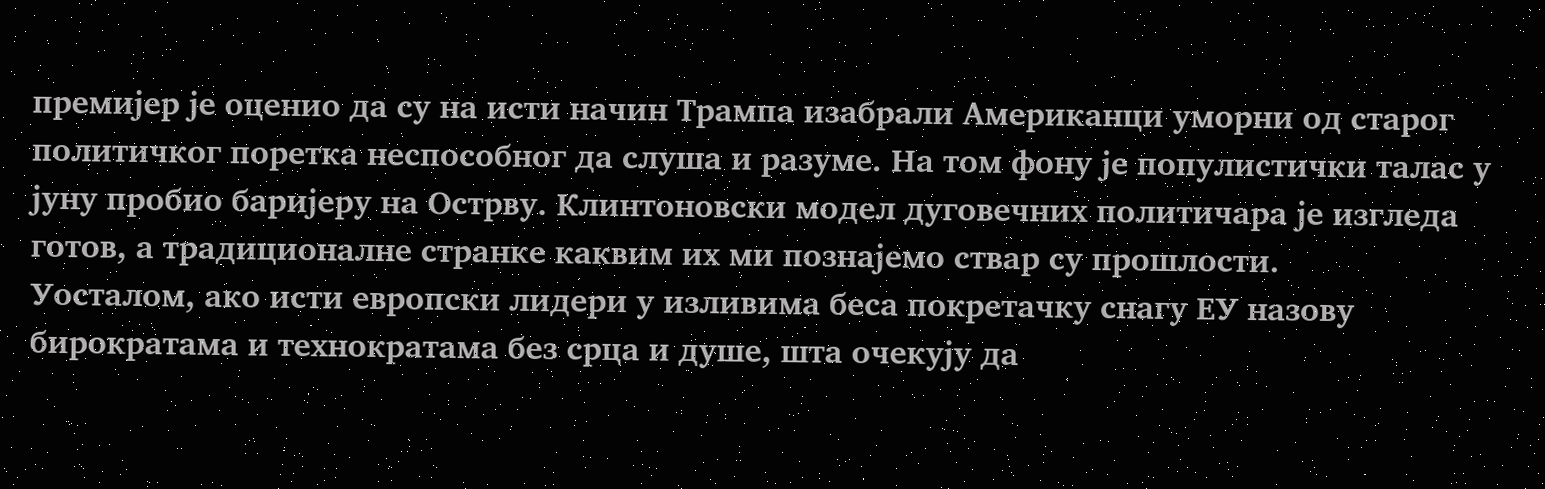премијер је оценио да су на исти начин Трампа изабрали Американци уморни од старог политичког поретка неспособног да слуша и разуме. На том фону је популистички талас у јуну пробио баријеру на Острву. Клинтоновски модел дуговечних политичара је изгледа готов, а традиционалне странке каквим их ми познајемо ствар су прошлости.
Уосталом, ако исти европски лидери у изливима беса покретачку снагу ЕУ назову бирократама и технократама без срца и душе, шта очекују да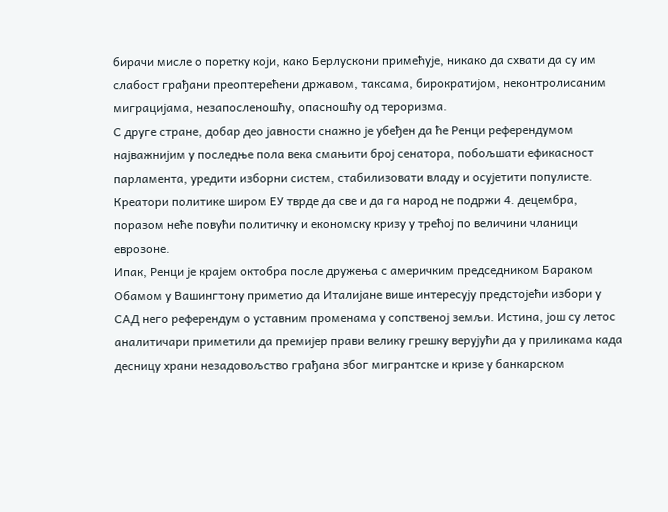бирачи мисле о поретку који, како Берлускони примећује, никако да схвати да су им слабост грађани преоптерећени државом, таксама, бирократијом, неконтролисаним миграцијама, незапосленошћу, опасношћу од тероризма.
С друге стране, добар део јавности снажно је убеђен да ће Ренци референдумом најважнијим у последње пола века смањити број сенатора, побољшати ефикасност парламента, уредити изборни систем, стабилизовати владу и осујетити популисте. Креатори политике широм ЕУ тврде да све и да га народ не подржи 4. децембра, поразом неће повући политичку и економску кризу у трећој по величини чланици еврозоне.
Ипак, Ренци је крајем октобра после дружења с америчким председником Бараком Обамом у Вашингтону приметио да Италијане више интересују предстојећи избори у САД него референдум о уставним променама у сопственој земљи. Истина, још су летос аналитичари приметили да премијер прави велику грешку верујући да у приликама када десницу храни незадовољство грађана због мигрантске и кризе у банкарском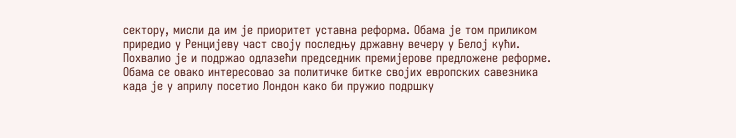сектору, мисли да им је приоритет уставна реформа. Обама је том приликом приредио у Ренцијеву част своју последњу државну вечеру у Белој кући. Похвалио је и подржао одлазећи председник премијерове предложене реформе. Обама се овако интересовао за политичке битке својих европских савезника када је у априлу посетио Лондон како би пружио подршку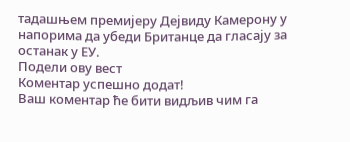тадашњем премијеру Дејвиду Камерону у напорима да убеди Британце да гласају за останак у ЕУ.
Подели ову вест
Комeнтар успeшно додат!
Ваш комeнтар ћe бити видљив чим га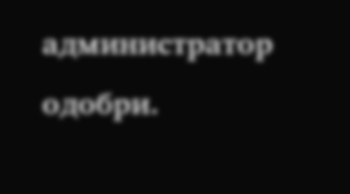администратор одобри.